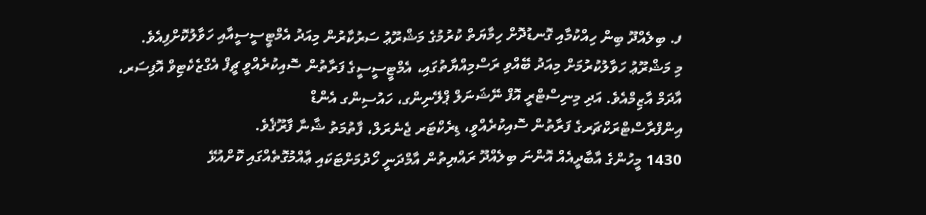ފ. ބިލެއްދޫ ބިން ހިއްކުމާއި ގޮނޑުދޮށް ހިމާޔަތް ކުރުމުގެ މަޝްރޫޢު ސަރުކާރުން މިއަދު އެމްޓީސީސީއާއި ހަވާލުކޮށްފިއެވެ.
މި މަޝްރޫޢު ހަވާލުކުރުމަށް މިއަދު ބޭއްވި ރަސްމިއްޔާތުގައި، އެމްޓީސީސީގެ ފަރާތުން ސޮއިކުރެއްވީ ޗީފް އެގްޒެކެޓިވް އޮފިސަރ، އާދަމް އާޒިމްއެވެ. އަދި މިނިސްޓްރީ އޮފް ނޭޝަނަލް ޕްލޭނިންގ، ހައުސިންގ އެންޑް
އިންފްރާސްޓްރަކްޗަރގެ ފަރާތުން ސޮއިކުރެއްވީ، ޑިރެކްޓަރ ޖެނެރަލް، ފާތުމަތު ޝާނާ ފާރޫޤެވެ.
1430 މީހުންގެ އާބާދީއެއް އޮންނަ ބިލެއްދޫ ރައްޔިތުން އާމްދަނީ ހޯދުމަށްޓަކައި ޢާއްމުގޮތެއްގައި ކޮށްއުޅޭ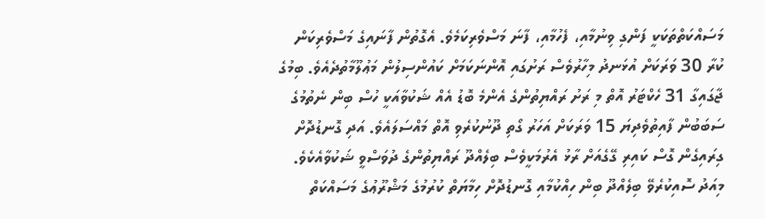މަސައްކަތްތަކަކީ ފަންގި ވިނުމާއި، ފެހުމާއި، ފާނަ މަސްވެރިކަމެވެ. އެގޮތުން ފާނައިގެ މަސްވެރިކަން ކުރާ 30 ވަރަކަށް އުޅަނދު މިހާރުވެސް ރަށުގައި އޮންނަކަމަށް ކައުންސިލުން މަޢުލޫމާތުދެއެވެ. ބިމުގެ ޖާގައިގާ 31 ހެކްޓަރު އޮތް މި ރަށު ރައްޔިތުންގެ އެންމެ ބޮޑު އެއް ޝަކުވާއަކީ ހުސް ބިން ނެތުމުގެ ސަބަބުން ފާއިތުވެދިޔަ 15 ވަރަކަށް އަހަރު ގޯތި ދޫނުކުރެވި އޮތް މައްސަލައެވެ. އަދި ގޮނޑުދޮށް ގިރައިގެން ގޮސް ކައިރި ގޭގެއަށް ރާޅު އެރުމަކީވެސް ބިލެއްދޫ ރައްޔިތުންގެ ދުވަސްވީ ޝަކުވާއެކެވެ.
މިއަދު ސޮއިކުރެވޭ ބިލެއްދޫ ބިން ހިއްކުމާއި ގޮނޑުދޮށް ހިމާޔަތް ކުރުމުގެ މަޝްރޫޢުގެ މަސައްކަތް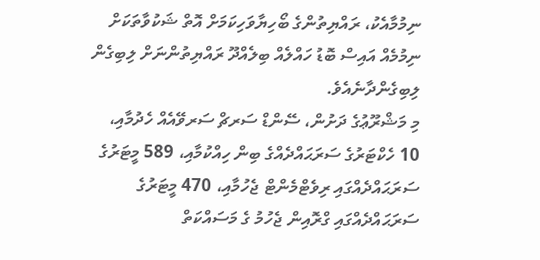ނިމުމާއެކު، ރައްޔިތުންގެ ބޯހިޔާވަހިކަމަށް އޮތް ޝަކުވާތަކަށް ނިމުމެއް އައިސް ބޮޑު ހައްލެއް ބިލެއްދޫ ރައްޔިތުންނަށް ލިބިގެން ލިބިގެންދާނެއެވެ.
މި މަޝްރޫޢުގެ ދަށުން، ސޭންޑް ސަރޗް ސަރވޭއެއް ހެދުމާއި، 10 ހެކްޓަރުގެ ސަރަޙައްދެއްގެ ބިން ހިއްކުމާއި، 589 މީޓަރުގެ ސަރަޙައްދެއްގައި ރިވެޓްމެންޓް ޖެހުމާއި، 470 މީޓަރުގެ ސަރަޙައްދެއްގައި ގްރޮއިން ޖެހުމު ގެ މަސައްކަތް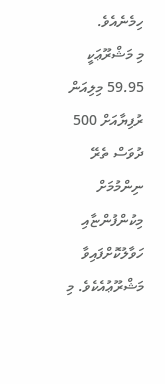ހިމެނެއެވެ.
މި މަޝްރޫޢަކީ 59.95 މިލިއަން ރުފިޔާއަށް 500 ދުވަސް ތެރޭ ނިންމުމަށް މިކުންފުންޏާއި ހަވާލުކޮށްފައިވާ މަޝްރޫޢުއެކެވެ. މި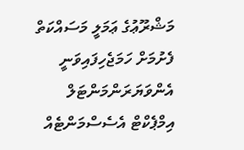މަޝްރޫޢުގެ ޢަމަލީ މަސައްކަތް ފެށުމަށް ހަމަޖެހިފައިވަނީ އެންވަޔަރަންމަންޓަލް އިމްޕެކްޓް އެސެސްމަންޓެއް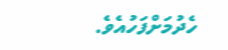ހެދުމަށްފަހުއެވެ.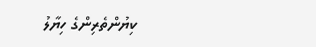ކިޔުންތެރިންގެ ހިޔާލު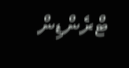ޓްރެންޑިން